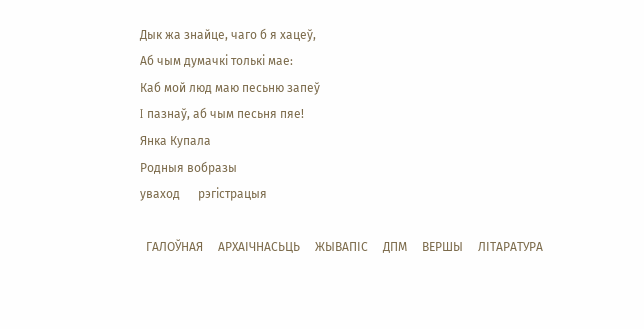Дык жа знайце, чаго б я хацеў,
Аб чым думачкі толькі мае:
Каб мой люд маю песьню запеў
I пазнаў, аб чым песьня пяе!
Янка Купала
Родныя вобразы
уваход      рэгiстрацыя

  ГАЛОЎНАЯ     АРХАІЧНАСЬЦЬ     ЖЫВАПІС     ДПМ     ВЕРШЫ     ЛІТАРАТУРА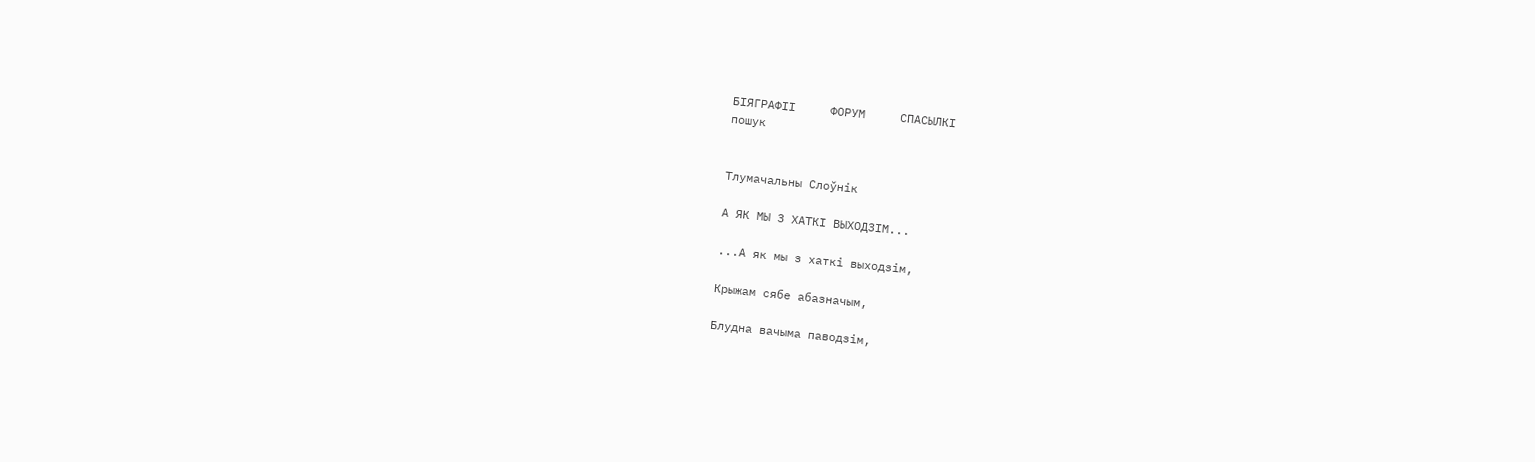БІЯГРАФІІ     ФОРУМ     СПАСЫЛКІ
пошук


Тлумачальны Слоўнік

А ЯК МЫ З ХАТКІ ВЫХОДЗІМ...

...А як мы з хаткі выходзім,

Крыжам сябе абазначым,

Блудна вачыма паводзім,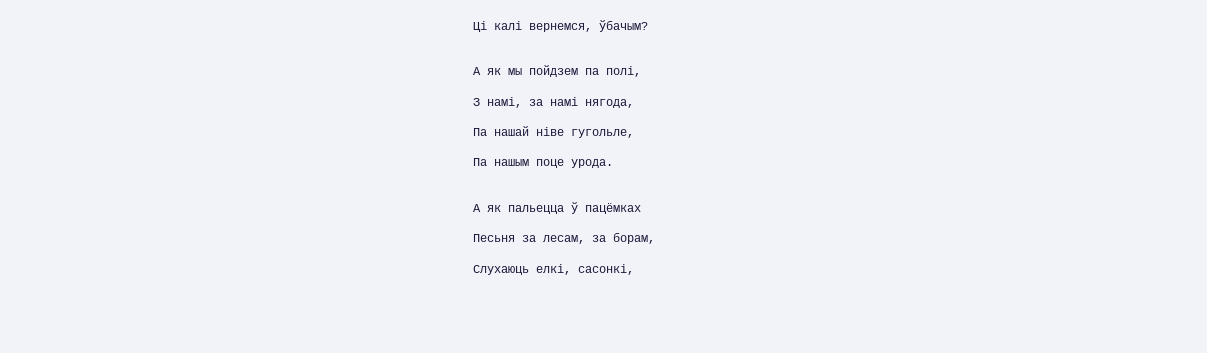Ці калі вернемся, ўбачым?


А як мы пойдзем па полі,

З намі, за намі нягода,

Па нашай ніве гугольле,

Па нашым поце урода.


А як пальецца ў пацёмках

Песьня за лесам, за борам,

Слухаюць елкі, сасонкі,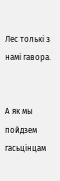Лес толькі з намі гавора.


А як мы пойдзем гасьцінцам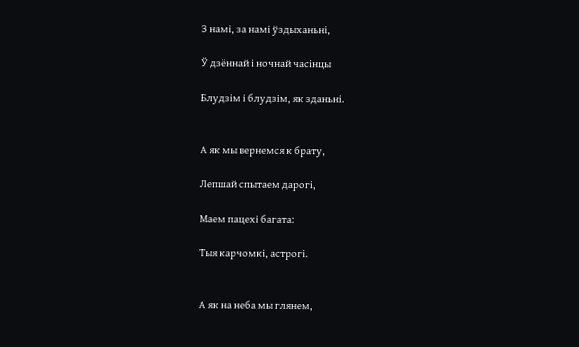З намі, за намі ўздыханьні,

Ў дзённай і ночнай часінцы

Блудзім і блудзім, як зданьні.


А як мы вернемся к брату,

Лепшай спытаем дарогі,

Маем пацехі багата:

Тыя карчомкі, астрогі.


А як на неба мы глянем,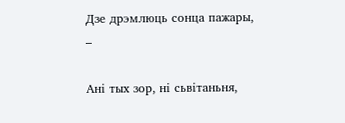Дзе дрэмлюць сонца пажары, –

Ані тых зор, ні сьвітаньня,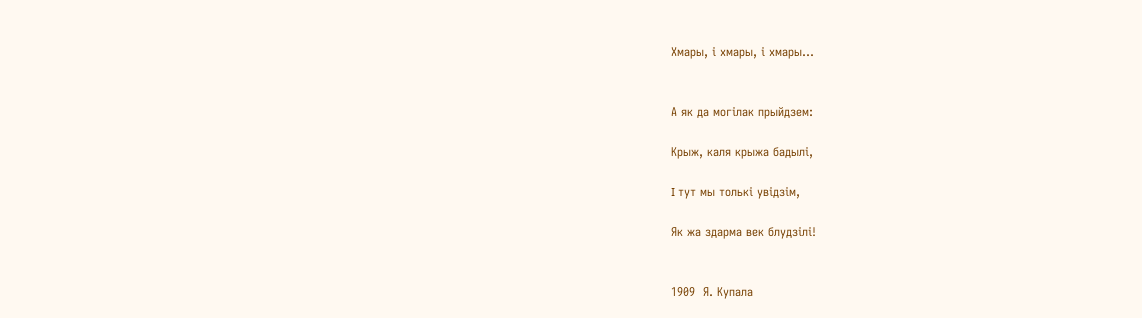Хмары, і хмары, і хмары...


А як да могілак прыйдзем:

Крыж, каля крыжа бадылі,

I тут мы толькі увідзім,

Як жа здарма век блудзілі!


1909  Я. Купала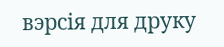вэрсія для друку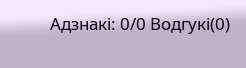Адзнакi: 0/0 Водгукі(0)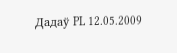Дадаў PL 12.05.2009